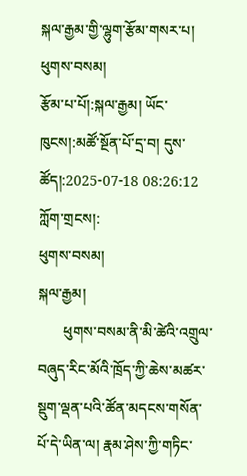སྐལ་རྒྱམ་གྱི་ལྷུག་རྩོམ་གསར་པ། ཕུགས་བསམ།
རྩོམ་པ་པོ།:སྐལ་རྒྱམ། ཡོང་ཁུངས།:མཚོ་སྔོན་པོ་དྲ་བ། དུས་ཚོད།:2025-07-18 08:26:12 ཀློག་གྲངས།:
ཕུགས་བསམ།
སྐལ་རྒྱམ།
       ཕུགས་བསམ་ནི་མི་ཚེའི་འགྲུལ་བཞུད་རིང་མོའི་ཁྲོད་ཀྱི་ཆེས་མཚར་སྡུག་ལྡན་པའི་ཚོན་མདངས་གསོན་པོ་དེ་ཡིན་ལ། རྣམ་ཤེས་ཀྱི་གཏིང་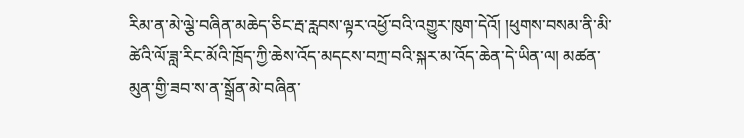རིམ་ན་མེ་ལྕེ་བཞིན་མཆེད་ཅིང་རྦ་རླབས་ལྟར་འཕྱོ་བའི་འགྱུར་ཁུག་དེའོ། །ཕུགས་བསམ་ནི་མི་ཚེའི་ལོ་ཟླ་རིང་མོའི་ཁྲོད་ཀྱི་ཆེས་འོད་མདངས་བཀྲ་བའི་སྐར་མ་འོད་ཆེན་དེ་ཡིན་ལ། མཚན་མུན་གྱི་ཟབ་ས་ན་སྒྲོན་མེ་བཞིན་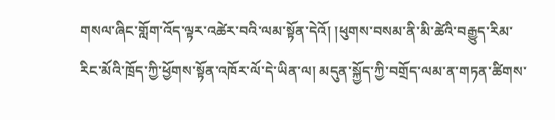གསལ་ཞིང་གློག་འོད་ལྟར་འཚེར་བའི་ལམ་སྟོན་དེའོ། །ཕུགས་བསམ་ནི་མི་ཚེའི་བརྒྱུད་རིམ་རིང་མོའི་ཁྲོད་ཀྱི་ཕྱོགས་སྟོན་འཁོར་ལོ་དེ་ཡིན་ལ། མདུན་སྐྱོད་ཀྱི་བགྲོད་ལམ་ན་གཏན་ཚིགས་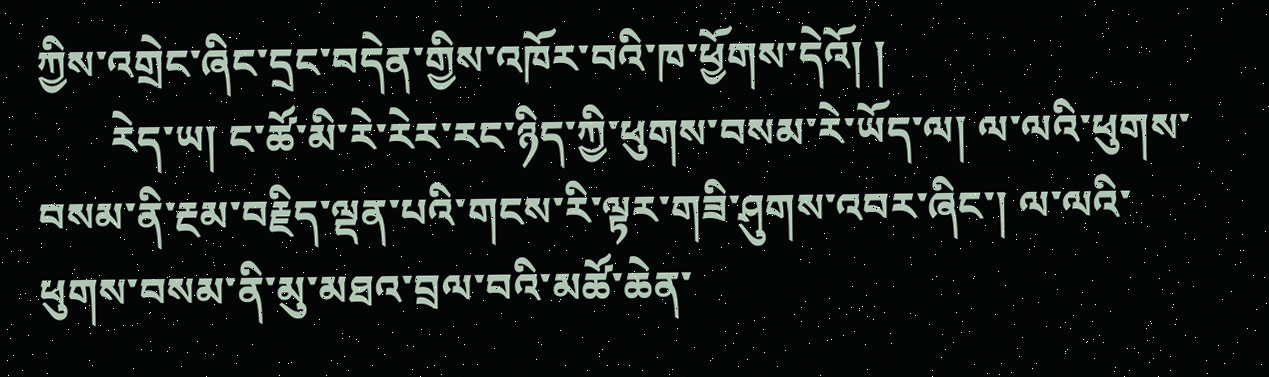ཀྱིས་འགྲེང་ཞིང་དྲང་བདེན་གྱིས་འཁོར་བའི་ཁ་ཕྱོགས་དེའོ། །
       རེད་ཡ། ང་ཚོ་མི་རེ་རེར་རང་ཉིད་ཀྱི་ཕུགས་བསམ་རེ་ཡོད་ལ། ལ་ལའི་ཕུགས་བསམ་ནི་རྔམ་བརྗིད་ལྡན་པའི་གངས་རི་ལྟར་གཟི་ཤུགས་འབར་ཞིང་། ལ་ལའི་ཕུགས་བསམ་ནི་མུ་མཐའ་བྲལ་བའི་མཚོ་ཆེན་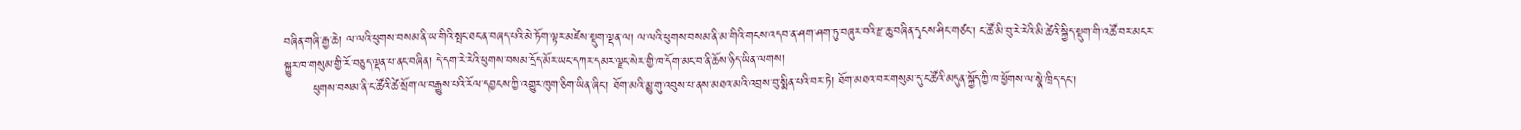བཞིན་གཞི་རྒྱ་ཆེ། ལ་ལའི་ཕུགས་བསམ་ནི་ཡ་གིའི་སྤང་ཐང་ན་བཞད་པའི་མེ་ཏོག་ལྟར་མཛེས་སྡུག་ལྡན་ལ། ལ་ལའི་ཕུགས་བསམ་ནི་མ་གིའི་གངས་འདབ་ན་ཤག་ཤག་ཏུ་བཞུར་བའི་རྫ་ཆུ་བཞིན་དྭངས་ཤིང་གཙང་། ང་ཚོ་མི་བུ་རེ་རེའི་མི་ཚེའི་སྐྱིད་སྡུག་གི་འཚོ་བར་མངར་སྐྱུར་ཁ་གསུམ་གྱི་རོ་བཅུད་ལྡན་པ་ནང་བཞིན། དེ་དག་རེ་རེའི་ཕུགས་བསམ་དྲོད་མོར་ཡང་དཀར་དམར་ལྗང་སེར་གྱི་ཁ་དོག་མང་བ་ནི་ཆོས་ཉིད་ཡིན་ལགས།
       ཕུགས་བསམ་ནི་ང་ཚོའི་ཚེ་སྲོག་ལ་བརྒྱུས་པའི་རོལ་དབྱངས་ཀྱི་འགྱུར་ཁུག་ཅིག་ཡིན་ཞིང་། ཐོག་མའི་མྱུ་གུ་འབུས་པ་ནས་མཐའ་མའི་འབྲས་བུ་སྨིན་པའི་བར་ཏེ། ཐོག་མཐའ་བར་གསུམ་དུ་ང་ཚོའི་མདུན་སྐྱོད་ཀྱི་ཁ་ཕྱོགས་ལ་སྣེ་ཁྲིད་དང་།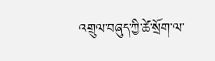འགྲུལ་བཞུད་ཀྱི་ཚེ་སྲོག་ལ་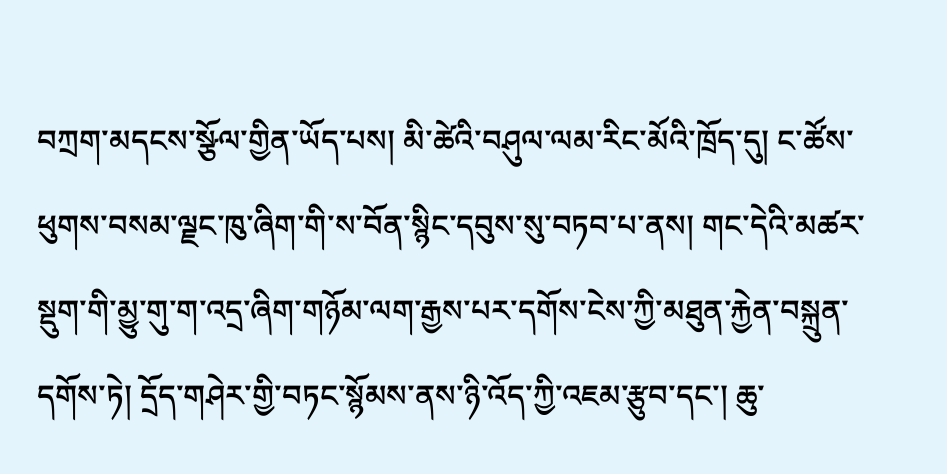བཀྲག་མདངས་སྩོལ་གྱིན་ཡོད་པས། མི་ཚེའི་བཤུལ་ལམ་རིང་མོའི་ཁྲོད་དུ། ང་ཚོས་ཕུགས་བསམ་ལྗང་ཁུ་ཞིག་གི་ས་བོན་སྙིང་དབུས་སུ་བཏབ་པ་ནས། གང་དེའི་མཚར་སྡུག་གི་མྱུ་གུ་ག་འདྲ་ཞིག་གཉོམ་ལག་རྒྱས་པར་དགོས་ངེས་ཀྱི་མཐུན་རྐྱེན་བསྐྲུན་དགོས་ཏེ། དྲོད་གཤེར་གྱི་བཏང་སྙོམས་ནས་ཉི་འོད་ཀྱི་འཇམ་རྩུབ་དང་། ཆུ་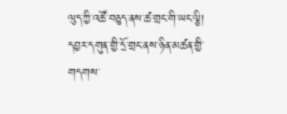ལུད་ཀྱི་འཚོ་བཅུད་ནས་ཚ་གྲང་གི་ཡང་ལྕི། དབྱར་དགུན་གྱི་དྲོ་གྲང་ནས་ཉིན་མཚན་གྱི་གདགས་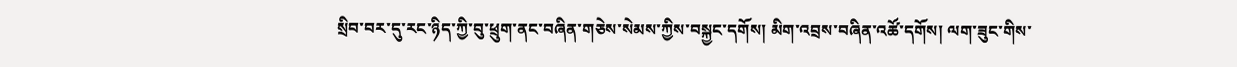སྲིབ་བར་དུ་རང་ཉིད་ཀྱི་བུ་ཕྲུག་ནང་བཞིན་གཅེས་སེམས་ཀྱིས་བསྐྱང་དགོས། མིག་འབྲས་བཞིན་འཚོ་དགོས། ལག་ཟུང་གིས་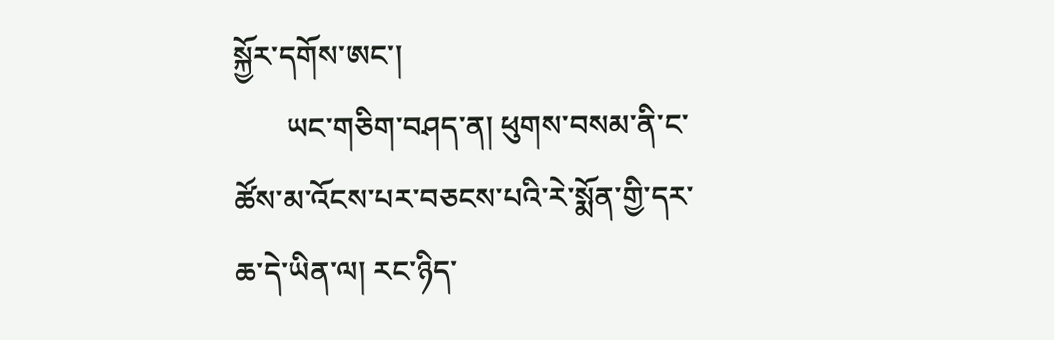སྐྱོར་དགོས་ཨང་།
       ཡང་གཅིག་བཤད་ན། ཕུགས་བསམ་ནི་ང་ཚོས་མ་འོངས་པར་བཅངས་པའི་རེ་སྨོན་གྱི་དར་ཆ་དེ་ཡིན་ལ། རང་ཉིད་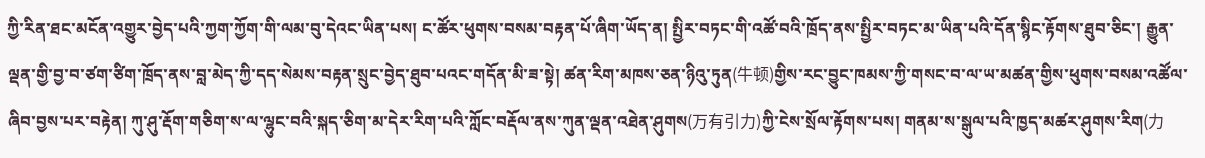ཀྱི་རིན་ཐང་མངོན་འགྱུར་བྱེད་པའི་ཀྱག་ཀྱོག་གི་ལམ་བུ་དེའང་ཡིན་པས། ང་ཚོར་ཕུགས་བསམ་བརྟན་པོ་ཞིག་ཡོད་ན། སྤྱིར་བཏང་གི་འཚོ་བའི་ཁྲོད་ནས་སྤྱིར་བཏང་མ་ཡིན་པའི་དོན་སྙིང་རྟོགས་ཐུབ་ཅིང་། རྒྱུན་ལྡན་གྱི་བྱ་བ་ཙག་ཙིག་ཁྲོད་ནས་བླ་མེད་ཀྱི་དད་སེམས་བརྟན་སྲུང་བྱེད་ཐུབ་པའང་གདོན་མི་ཟ་སྟེ། ཚན་རིག་མཁས་ཅན་ཉིའུ་ཏུན(牛顿)གྱིས་རང་བྱུང་ཁམས་ཀྱི་གསང་བ་ལ་ཡ་མཚན་གྱིས་ཕུགས་བསམ་འཚོལ་ཞིབ་བྱས་པར་བརྟེན། ཀུ་ཤུ་རྡོག་གཅིག་ས་ལ་ལྷུང་བའི་སྐད་ཅིག་མ་དེར་རིག་པའི་ཀློང་བརྡོལ་ནས་ཀུན་ལྡན་འཐེན་ཤུགས(万有引力)ཀྱི་ངེས་སྲོལ་རྟོགས་པས། གནམ་ས་སྒུལ་པའི་ཁྱད་མཚར་ཤུགས་རིག(力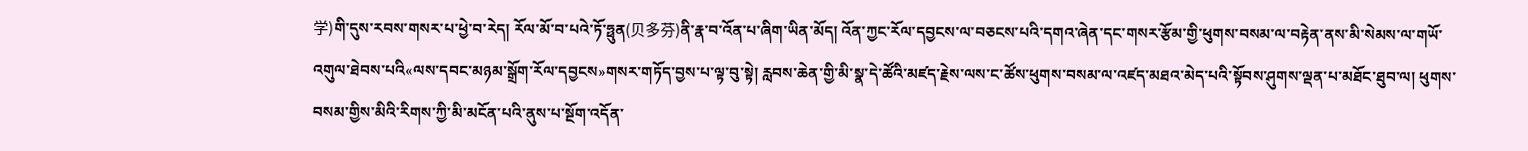学)གི་དུས་རབས་གསར་པ་ཕྱེ་བ་རེད། རོལ་མོ་བ་པའེ་ཏོ་ཧྥུན(贝多芬)ནི་རྣ་བ་འོན་པ་ཞིག་ཡིན་མོད། འོན་ཀྱང་རོལ་དབྱངས་ལ་བཅངས་པའི་དགའ་ཞེན་དང་གསར་རྩོམ་གྱི་ཕུགས་བསམ་ལ་བརྟེན་ནས་མི་སེམས་ལ་གཡོ་འགུལ་ཐེབས་པའི«ལས་དབང་མཉམ་སྒྲོག་རོལ་དབྱངས»གསར་གཏོད་བྱས་པ་ལྟ་བུ་སྟེ། རླབས་ཆེན་གྱི་མི་སྣ་དེ་ཚོའི་མཛད་རྗེས་ལས་ང་ཚོས་ཕུགས་བསམ་ལ་འཛད་མཐའ་མེད་པའི་སྟོབས་ཤུགས་ལྡན་པ་མཐོང་ཐུབ་ལ། ཕུགས་བསམ་གྱིས་མིའི་རིགས་ཀྱི་མི་མངོན་པའི་ནུས་པ་སྔོག་འདོན་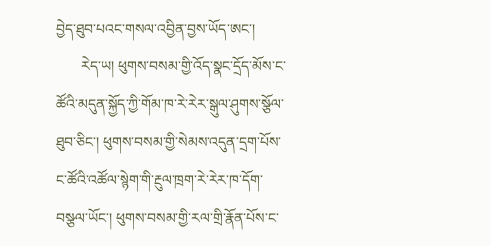བྱེད་ཐུབ་པའང་གསལ་འབྱིན་བྱས་ཡོད་ཨང་།
       རེད་ཡ། ཕུགས་བསམ་གྱི་འོད་སྣང་དྲོད་མོས་ང་ཚོའི་མདུན་སྐྱོད་ཀྱི་གོམ་ཁ་རེ་རེར་སྒུལ་ཤུགས་སྩོལ་ཐུབ་ཅིང་། ཕུགས་བསམ་གྱི་སེམས་འདུན་དྲག་པོས་ང་ཚོའི་འཚོལ་སྙེག་གི་རྔུལ་ཁྲག་རེ་རེར་ཁ་དོག་བསྩལ་ཡོང་། ཕུགས་བསམ་གྱི་རལ་གྲི་རྣོན་པོས་ང་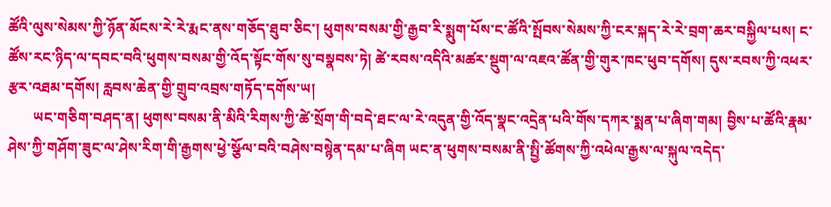ཚོའི་ལུས་སེམས་ཀྱི་ཉོན་མོངས་རེ་རེ་རྨང་ནས་གཅོད་ཐུབ་ཅིང་། ཕུགས་བསམ་གྱི་རྒྱབ་རི་སྨུག་པོས་ང་ཚོའི་སྤོབས་སེམས་ཀྱི་ངར་སྐད་རེ་རེ་བྲག་ཆར་བསྐྱིལ་པས། ང་ཚོས་རང་ཉིད་ལ་དབང་བའི་ཕུགས་བསམ་གྱི་འོད་སྟོང་གོས་སུ་བསྣབས་ཏེ། ཚེ་རབས་འདིའི་མཚར་སྡུག་ལ་འཇའ་ཚོན་གྱི་གུར་ཁང་ཕུབ་དགོས། དུས་རབས་ཀྱི་འཕར་རྩར་འཐམ་དགོས། རླབས་ཆེན་གྱི་གྲུབ་འབྲས་གཏོད་དགོས་ཡ།
       ཡང་གཅིག་བཤད་ན། ཕུགས་བསམ་ནི་མིའི་རིགས་ཀྱི་ཚེ་སྲོག་གི་བདེ་ཐང་ལ་རེ་འདུན་གྱི་འོད་སྣང་འདྲེན་པའི་གོས་དཀར་སྨན་པ་ཞིག་གམ། བྱིས་པ་ཚོའི་རྣམ་ཤེས་ཀྱི་གཤོག་ཟུང་ལ་ཤེས་རིག་གི་རྒྱགས་ཕྱེ་སྩོལ་བའི་བཤེས་བསྙེན་དམ་པ་ཞིག ཡང་ན་ཕུགས་བསམ་ནི་སྤྱི་ཚོགས་ཀྱི་འཕེལ་རྒྱས་ལ་སྐུལ་འདེད་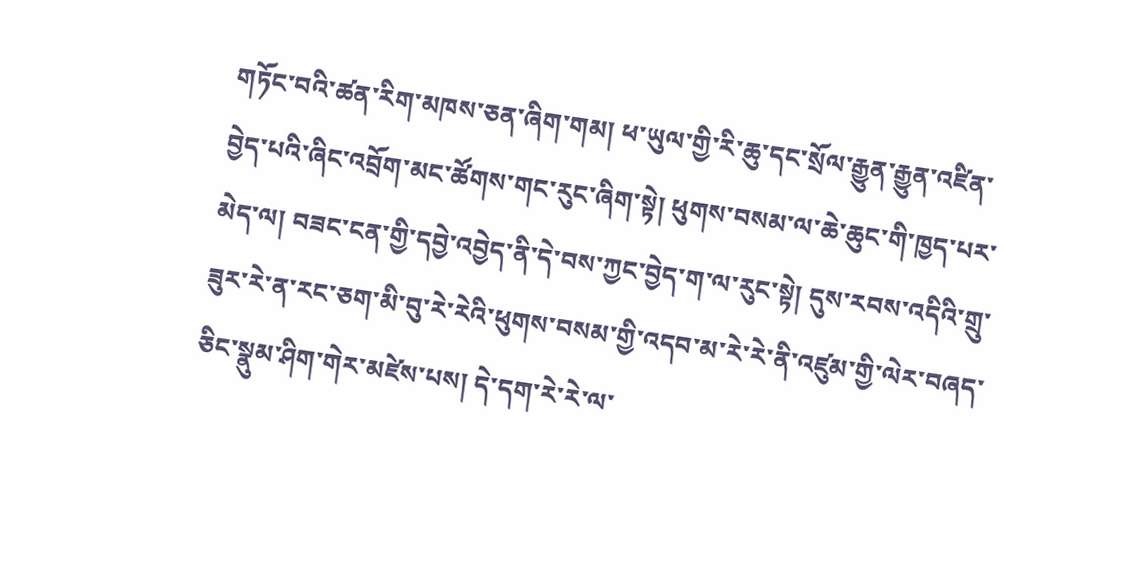གཏོང་བའི་ཚན་རིག་མཁས་ཅན་ཞིག་གམ། ཕ་ཡུལ་གྱི་རི་ཆུ་དང་སྲོལ་རྒྱུན་རྒྱུན་འཛིན་བྱེད་པའི་ཞིང་འབྲོག་མང་ཚོགས་གང་རུང་ཞིག་སྟེ། ཕུགས་བསམ་ལ་ཆེ་ཆུང་གི་ཁྱད་པར་མེད་ལ། བཟང་ངན་གྱི་དབྱེ་འབྱེད་ནི་དེ་བས་ཀྱང་བྱེད་ག་ལ་རུང་སྟེ། དུས་རབས་འདིའི་གྲུ་ཟུར་རེ་ན་རང་ཅག་མི་བུ་རེ་རེའི་ཕུགས་བསམ་གྱི་འདབ་མ་རེ་རེ་ནི་འཛུམ་གྱི་ལེར་བཞད་ཅིང་སྣུམ་ཤིག་གེར་མཛེས་པས། དེ་དག་རེ་རེ་ལ་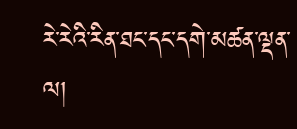རེ་རེའི་རིན་ཐང་དང་དགེ་མཚན་ལྡན་ལ།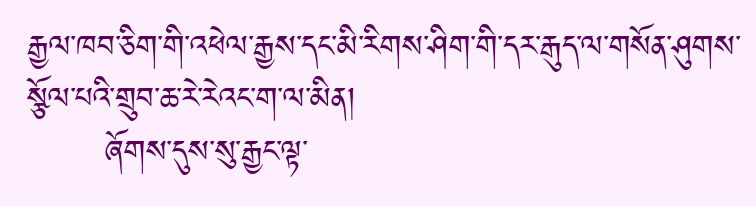རྒྱལ་ཁབ་ཅིག་གི་འཕེལ་རྒྱས་དང་མི་རིགས་ཤིག་གི་དར་རྒུད་ལ་གསོན་ཤུགས་སྩོལ་པའི་གྲུབ་ཆ་རེ་རེའང་ག་ལ་མིན།
       ཞོགས་དུས་སུ་རྒྱང་ལྟ་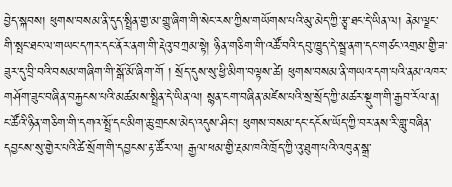བྱེད་སྐབས། ཕུགས་བསམ་ནི་དུད་སྤྲིན་གྱ་མ་གྱུ་ཞིག་གི་སེང་རས་ཀྱིས་གཡོགས་པའི་མུ་མེད་ཀྱི་རྩྭ་ཐང་དེ་ཡིན་ལ། ནེམ་ལྗང་གི་སྤང་ཐང་ལ་གཡང་དཀར་དང་ནོར་ནག་གི་རྡེའུ་བཀྲམ་སྟེ། ཉིན་གཅིག་གི་འཚོ་བའི་དབུ་ཁྱུད་དེ་སྦྲ་ནག་དང་གཙང་འགྲམ་གྱི་ཟ་ཟུར་དུ་བྲི་བའི་བསམ་གཞིག་གི་སྒོ་མོ་ཞིག་གོ ། སྲོད་དུས་སུ་ཕྱི་མིག་བལྟས་ཚེ། ཕུགས་བསམ་ནི་གཡའ་དག་པའི་ནམ་འཁར་གཤོག་ཟུང་བཞིན་བརྐྱངས་པའི་མཚམས་སྤྲིན་དེ་ཡིན་ལ། སྙན་ངག་བཞིན་མཛེས་པའི་སྲ་སྲོད་ཀྱི་མཚར་སྡུག་གི་རྒྱབ་རོལ་ན། ང་ཚོའི་ཉིན་གཅིག་གི་དགའ་སྤྲོ་དང་མིག་ཆུ་གྲངས་མེད་འདུས་ཤིང་། ཕུགས་བསམ་དང་དངོས་ཡོད་ཀྱི་བར་ནས་རི་གླུ་བཞིན་དབྱངས་སུ་གྱེར་པའི་ཚེ་སྲོག་གི་དབྱངས་རྟ་ཚོར་ལ། རྒྱལ་ཕམ་གྱི་རྔམ་ཁའི་ཁྲོད་ཀྱི་འུ་ཐུག་པའི་འཁུན་སྒྲ་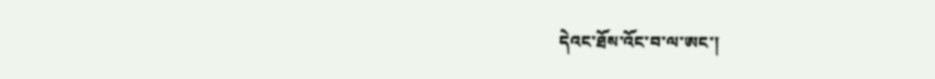དེའང་ཐོས་འོང་བ་ལ་ཨང་།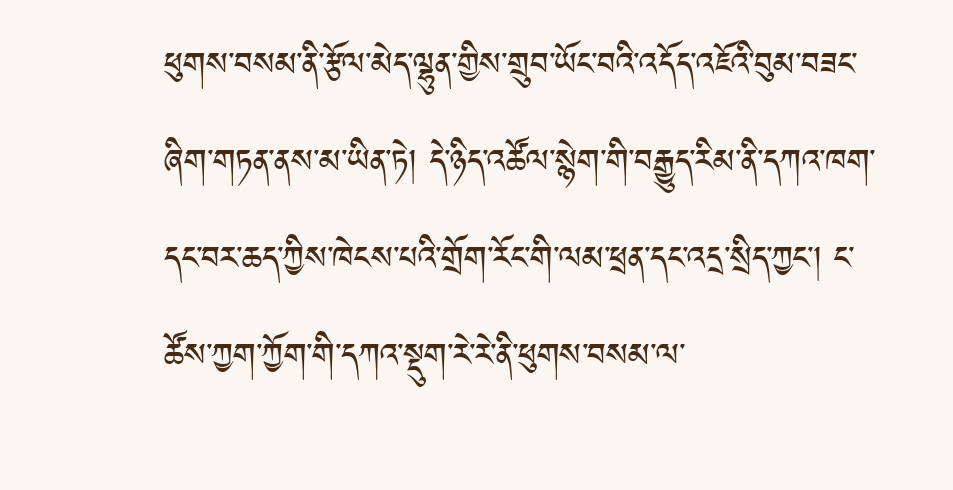ཕུགས་བསམ་ནི་རྩོལ་མེད་ལྷུན་གྱིས་གྲུབ་ཡོང་བའི་འདོད་འཇོའི་བུམ་བཟང་ཞིག་གཏན་ནས་མ་ཡིན་ཏེ། དེ་ཉིད་འཚོལ་སྙེག་གི་བརྒྱུད་རིམ་ནི་དཀའ་ཁག་དང་བར་ཆད་ཀྱིས་ཁེངས་པའི་གྲོག་རོང་གི་ལམ་ཕྲན་དང་འདྲ་སྲིད་ཀྱང་། ང་ཚོས་ཀྱག་ཀྱོག་གི་དཀའ་སྡུག་རེ་རེ་ནི་ཕུགས་བསམ་ལ་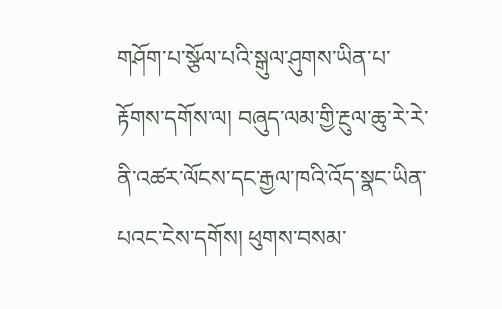གཤོག་པ་སྩོལ་པའི་སྒུལ་ཤུགས་ཡིན་པ་རྟོགས་དགོས་ལ། བཞུད་ལམ་གྱི་རྔུལ་ཆུ་རེ་རེ་ནི་འཚར་ལོངས་དང་རྒྱལ་ཁའི་འོད་སྣང་ཡིན་པའང་ངེས་དགོས། ཕུགས་བསམ་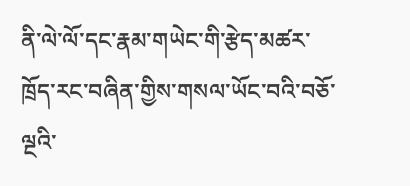ནི་ལེ་ལོ་དང་རྣམ་གཡེང་གི་རྩེད་མཚར་ཁྲོད་རང་བཞིན་གྱིས་གསལ་ཡོང་བའི་བཅོ་ལྔའི་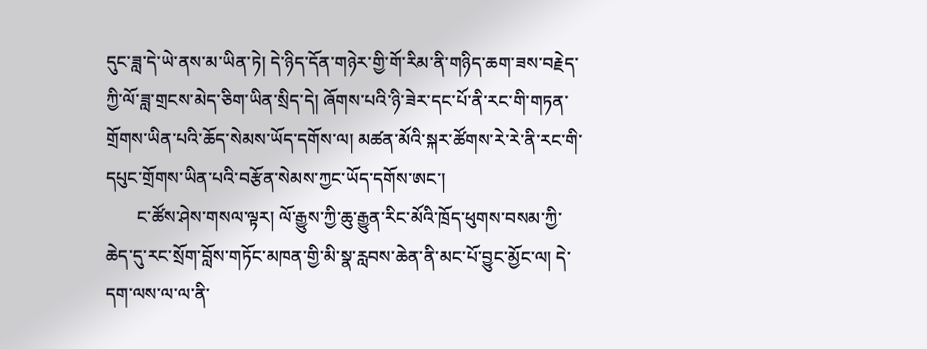དུང་ཟླ་དེ་ཡེ་ནས་མ་ཡིན་ཏེ། དེ་ཉིད་དོན་གཉེར་གྱི་གོ་རིམ་ནི་གཉིད་ཆག་ཟས་བརྗེད་ཀྱི་ལོ་ཟླ་གྲངས་མེད་ཅིག་ཡིན་སྲིད་དེ། ཞོགས་པའི་ཉི་ཟེར་དང་པོ་ནི་རང་གི་གཏན་གྲོགས་ཡིན་པའི་ཆོད་སེམས་ཡོད་དགོས་ལ། མཚན་མོའི་སྐར་ཚོགས་རེ་རེ་ནི་རང་གི་དཔུང་གྲོགས་ཡིན་པའི་བརྩོན་སེམས་ཀྱང་ཡོད་དགོས་ཨང་།
       ང་ཚོས་ཤེས་གསལ་ལྟར། ལོ་རྒྱུས་ཀྱི་ཆུ་རྒྱུན་རིང་མོའི་ཁྲོད་ཕུགས་བསམ་ཀྱི་ཆེད་དུ་རང་སྲོག་བློས་གཏོང་མཁན་གྱི་མི་སྣ་རླབས་ཆེན་ནི་མང་པོ་བྱུང་མྱོང་ལ། དེ་དག་ལས་ལ་ལ་ནི་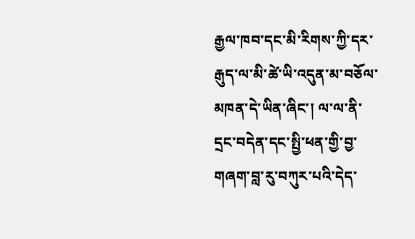རྒྱལ་ཁབ་དང་མི་རིགས་ཀྱི་དར་རྒུད་ལ་མི་ཚེ་ཡི་འདུན་མ་བཅོལ་མཁན་དེ་ཡིན་ཞིང་། ལ་ལ་ནི་དྲང་བདེན་དང་སྤྱི་ཕན་གྱི་བྱ་གཞག་བླ་རུ་བཀུར་པའི་དེད་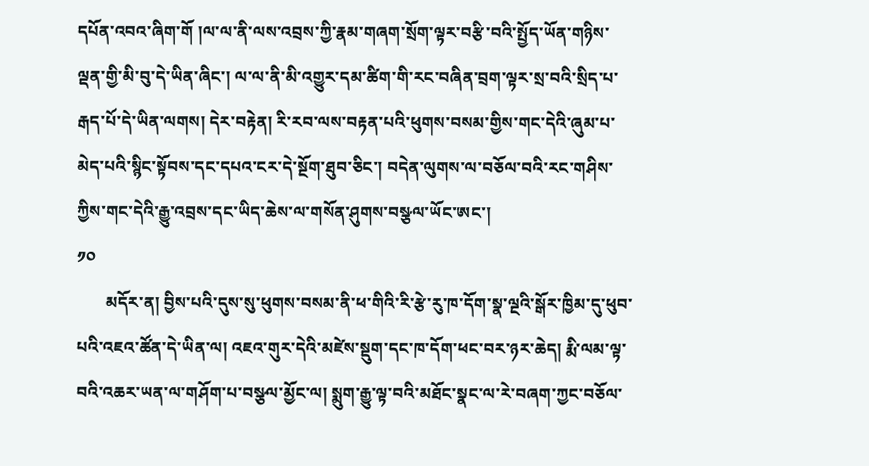དཔོན་འབའ་ཞིག་གོ །ལ་ལ་ནི་ལས་འབྲས་ཀྱི་རྣམ་གཞག་སྲོག་ལྟར་བརྩི་བའི་སྤྱོད་ཡོན་གཉིས་ལྡན་གྱི་མི་བུ་དེ་ཡིན་ཞིང་། ལ་ལ་ནི་མི་འགྱུར་དམ་ཚིག་གི་རང་བཞིན་བྲག་ལྟར་སྲ་བའི་སྲིད་པ་རྒད་པོ་དེ་ཡིན་ལགས། དེར་བརྟེན། རི་རབ་ལས་བརྟན་པའི་ཕུགས་བསམ་གྱིས་གང་དེའི་ཞུམ་པ་མེད་པའི་སྙིང་སྟོབས་དང་དཔའ་ངར་དེ་སྔོག་ཐུབ་ཅིང་། བདེན་ལུགས་ལ་བཅོལ་བའི་རང་གཤིས་ཀྱིས་གང་དེའི་རྒྱུ་འབྲས་དང་ཡིད་ཆེས་ལ་གསོན་ཤུགས་བསྩལ་ཡོང་ཨང་།
༡༠
       མདོར་ན། བྱིས་པའི་དུས་སུ་ཕུགས་བསམ་ནི་ཕ་གིའི་རི་རྩེ་རུ་ཁ་དོག་སྣ་ལྔའི་སྒོར་ཁྱིམ་དུ་ཕུབ་པའི་འཇའ་ཚོན་དེ་ཡིན་ལ། འཇའ་གུར་དེའི་མཛེས་སྡུག་དང་ཁ་དོག་ཕང་བར་ཉར་ཆེད། རྨི་ལམ་ལྟ་བའི་འཆར་ཡན་ལ་གཤོག་པ་བསྩལ་མྱོང་ལ། སྨུག་རྒྱུ་ལྟ་བའི་མཐོང་སྣང་ལ་རེ་བཞག་ཀྱང་བཅོལ་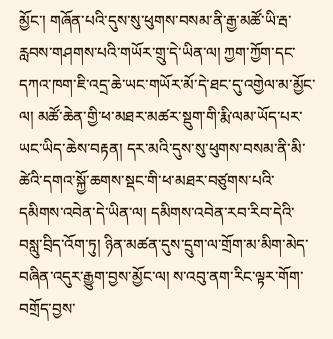མྱོང་། གཞོན་པའི་དུས་སུ་ཕུགས་བསམ་ནི་རྒྱ་མཚོ་ཡི་རྦ་རླབས་གཤགས་པའི་གཡོར་གྲུ་དེ་ཡིན་ལ། ཀྱག་ཀྱོག་དང་དཀའ་ཁག་ཇི་འདྲ་ཆེ་ཡང་གཡོར་མོ་དེ་ཐང་དུ་འགྱེལ་མ་མྱོང་ལ། མཚོ་ཆེན་གྱི་ཕ་མཐར་མཚར་སྡུག་གི་རྨི་ལམ་ཡོད་པར་ཡང་ཡིད་ཆེས་བརྟན། དར་མའི་དུས་སུ་ཕུགས་བསམ་ནི་མི་ཚེའི་དགའ་སྐྱོ་ཆགས་སྡང་གི་ཕ་མཐར་བཙུགས་པའི་དམིགས་འབེན་དེ་ཡིན་ལ། དམིགས་འབེན་རབ་རིབ་དེའི་བསླུ་བྲིད་འོག་ཏུ། ཉིན་མཚན་དུས་དྲུག་ལ་གྲོག་མ་མིག་མེད་བཞིན་འདུར་རྒྱུག་བྱས་མྱོང་ལ། ས་འབུ་ནག་རིང་ལྟར་གོག་བགྲོད་བྱས་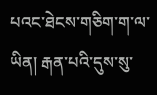པའང་ཐེངས་གཅིག་ག་ལ་ཡིན། རྒན་པའི་དུས་སུ་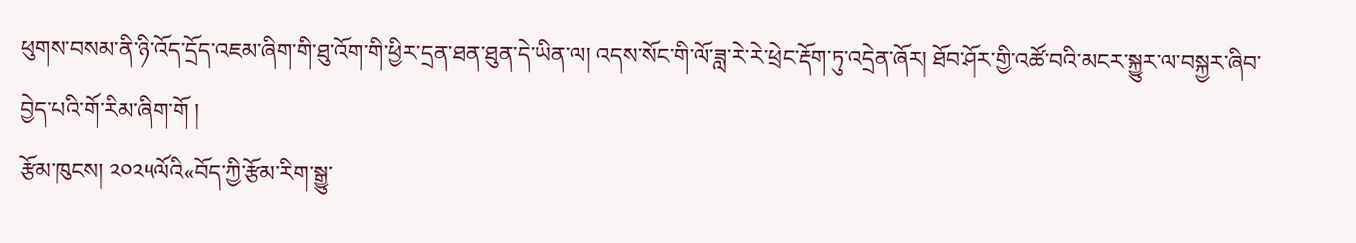ཕུགས་བསམ་ནི་ཉི་འོད་དྲོད་འཇམ་ཞིག་གི་ཐུ་འོག་གི་ཕྱིར་དྲན་ཐན་ཐུན་དེ་ཡིན་ལ། འདས་སོང་གི་ལོ་ཟླ་རེ་རེ་ཕྲེང་རྡོག་ཏུ་འདྲེན་ཞོར། ཐོབ་ཤོར་གྱི་འཚོ་བའི་མངར་སྐྱུར་ལ་བསྐྱར་ཞིབ་བྱེད་པའི་གོ་རིམ་ཞིག་གོ །
རྩོམ་ཁུངས། ༢༠༢༥ལོའི«བོད་ཀྱི་རྩོམ་རིག་སྒྱུ་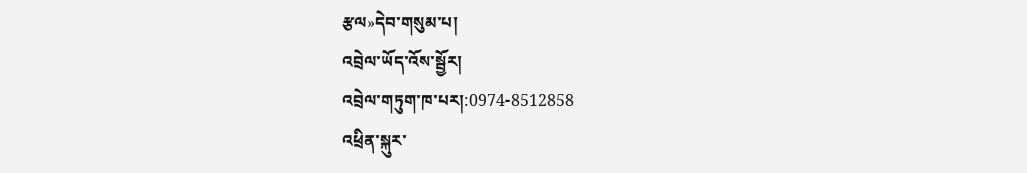རྩལ»དེབ་གསུམ་པ།
འབྲེལ་ཡོད་འོས་སྦྱོར།
འབྲེལ་གཏུག་ཁ་པར།:0974-8512858
འཕྲིན་སྐུར་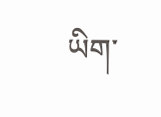ཡིག་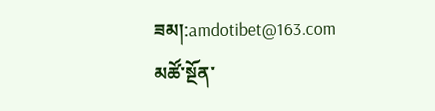ཟམ།:amdotibet@163.com
མཚོ་སྔོན་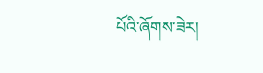པོའི་ཞོགས་ཟེར།